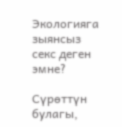Экологияга зыянсыз секс деген эмне?

Сүрөттүн булагы,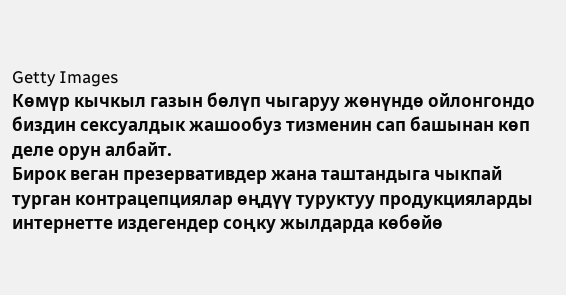Getty Images
Көмүр кычкыл газын бөлүп чыгаруу жөнүндө ойлонгондо биздин сексуалдык жашообуз тизменин сап башынан көп деле орун албайт.
Бирок веган презервативдер жана таштандыга чыкпай турган контрацепциялар өңдүү туруктуу продукцияларды интернетте издегендер соңку жылдарда көбөйө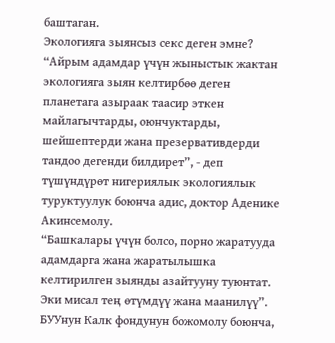баштаган.
Экологияга зыянсыз секс деген эмне?
“Айрым адамдар үчүн жыныстык жактан экологияга зыян келтирбөө деген планетага азыраак таасир эткен майлагычтарды, оюнчуктарды, шейшептерди жана презервативдерди тандоо дегенди билдирет”, - деп түшүндүрөт нигериялык экологиялык туруктуулук боюнча адис, доктор Аденике Акинсемолу.
“Башкалары үчүн болсо, порно жаратууда адамдарга жана жаратылышка келтирилген зыянды азайтууну туюнтат. Эки мисал тең өтүмдүү жана маанилүү”.
БУУнун Калк фондунун божомолу боюнча,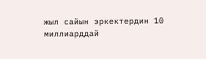жыл сайын эркектердин 10 миллиарддай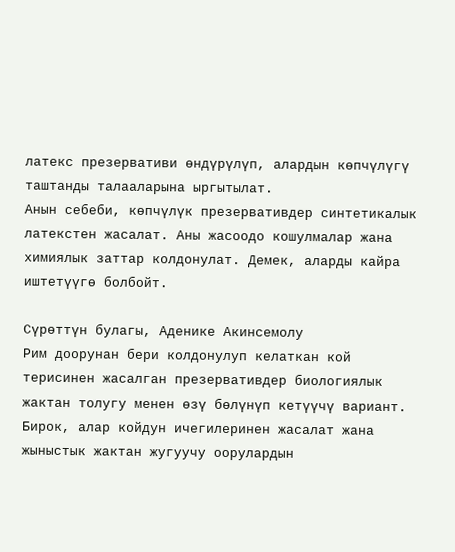латекс презервативи өндүрүлүп, алардын көпчүлүгү таштанды талааларына ыргытылат.
Анын себеби, көпчүлүк презервативдер синтетикалык латекстен жасалат. Аны жасоодо кошулмалар жана химиялык заттар колдонулат. Демек, аларды кайра иштетүүгө болбойт.

Сүрөттүн булагы, Аденике Акинсемолу
Рим доорунан бери колдонулуп келаткан кой терисинен жасалган презервативдер биологиялык жактан толугу менен өзү бөлүнүп кетүүчү вариант. Бирок, алар койдун ичегилеринен жасалат жана жыныстык жактан жугуучу оорулардын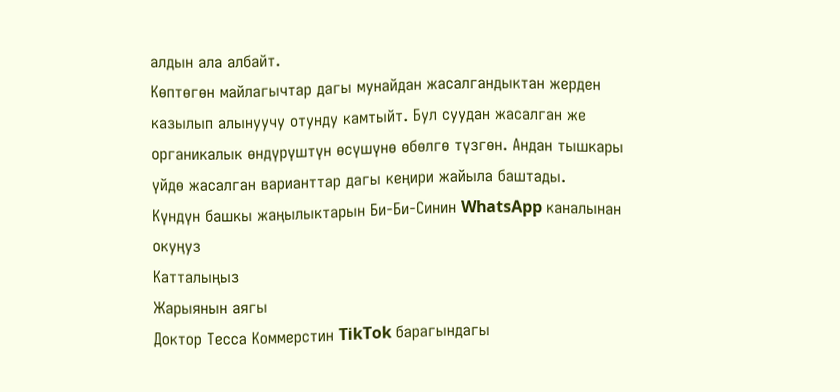алдын ала албайт.
Көптөгөн майлагычтар дагы мунайдан жасалгандыктан жерден казылып алынуучу отунду камтыйт. Бул суудан жасалган же органикалык өндүрүштүн өсүшүнө өбөлгө түзгөн. Андан тышкары үйдө жасалган варианттар дагы кеңири жайыла баштады.
Күндүн башкы жаңылыктарын Би-Би-Синин WhatsApp каналынан окуңуз
Катталыңыз
Жарыянын аягы
Доктор Тесса Коммерстин TikTok барагындагы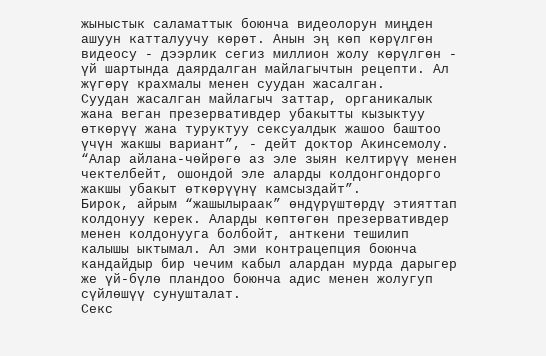жыныстык саламаттык боюнча видеолорун миңден ашуун катталуучу көрөт. Анын эң көп көрүлгөн видеосу - дээрлик сегиз миллион жолу көрүлгөн - үй шартында даярдалган майлагычтын рецепти. Ал жүгөрү крахмалы менен суудан жасалган.
Суудан жасалган майлагыч заттар, органикалык жана веган презервативдер убакытты кызыктуу өткөрүү жана туруктуу сексуалдык жашоо баштоо үчүн жакшы вариант”, - дейт доктор Акинсемолу. “Алар айлана-чөйрөгө аз эле зыян келтирүү менен чектелбейт, ошондой эле аларды колдонгондорго жакшы убакыт өткөрүүнү камсыздайт”.
Бирок, айрым “жашылыраак” өндүрүштөрдү этияттап колдонуу керек. Аларды көптөгөн презервативдер менен колдонууга болбойт, анткени тешилип калышы ыктымал. Ал эми контрацепция боюнча кандайдыр бир чечим кабыл алардан мурда дарыгер же үй-бүлө пландоо боюнча адис менен жолугуп сүйлөшүү сунушталат.
Секс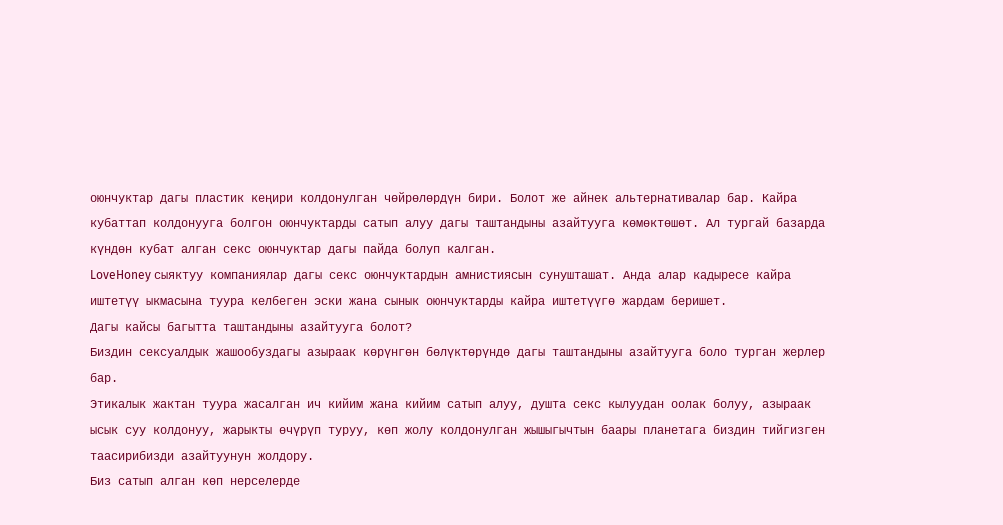оюнчуктар дагы пластик кеңири колдонулган чөйрөлөрдүн бири. Болот же айнек альтернативалар бар. Кайра кубаттап колдонууга болгон оюнчуктарды сатып алуу дагы таштандыны азайтууга көмөктөшөт. Ал тургай базарда күндөн кубат алган секс оюнчуктар дагы пайда болуп калган.
LoveHoney сыяктуу компаниялар дагы секс оюнчуктардын амнистиясын сунушташат. Анда алар кадыресе кайра иштетүү ыкмасына туура келбеген эски жана сынык оюнчуктарды кайра иштетүүгө жардам беришет.
Дагы кайсы багытта таштандыны азайтууга болот?
Биздин сексуалдык жашообуздагы азыраак көрүнгөн бөлүктөрүндө дагы таштандыны азайтууга боло турган жерлер бар.
Этикалык жактан туура жасалган ич кийим жана кийим сатып алуу, душта секс кылуудан оолак болуу, азыраак ысык суу колдонуу, жарыкты өчүрүп туруу, көп жолу колдонулган жышыгычтын баары планетага биздин тийгизген таасирибизди азайтуунун жолдору.
Биз сатып алган көп нерселерде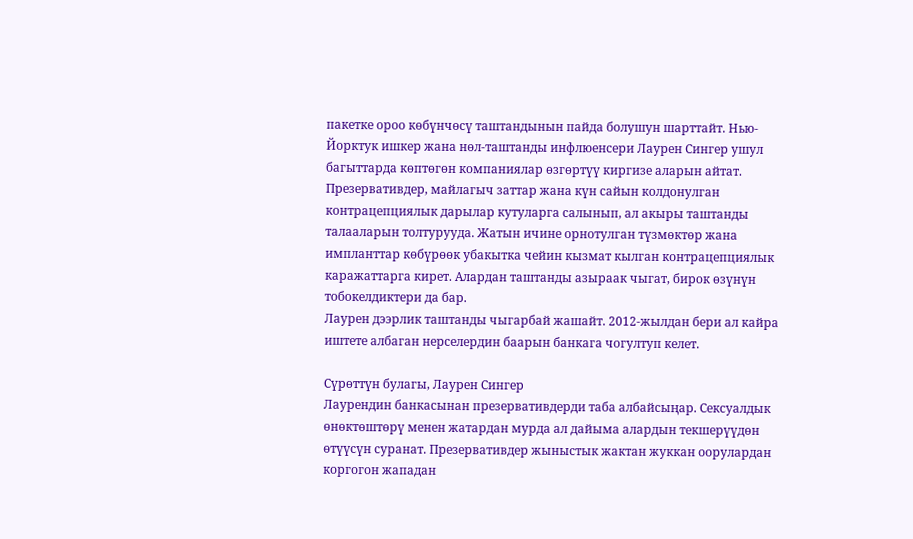пакетке ороо көбүнчөсү таштандынын пайда болушун шарттайт. Нью-Йорктук ишкер жана нөл-таштанды инфлюенсери Лаурен Сингер ушул багыттарда көптөгөн компаниялар өзгөртүү киргизе аларын айтат.
Презервативдер, майлагыч заттар жана күн сайын колдонулган контрацепциялык дарылар кутуларга салынып, ал акыры таштанды талааларын толтурууда. Жатын ичине орнотулган түзмөктөр жана импланттар көбүрөөк убакытка чейин кызмат кылган контрацепциялык каражаттарга кирет. Алардан таштанды азыраак чыгат, бирок өзүнүн тобокелдиктери да бар.
Лаурен дээрлик таштанды чыгарбай жашайт. 2012-жылдан бери ал кайра иштете албаган нерселердин баарын банкага чогултуп келет.

Сүрөттүн булагы, Лаурен Сингер
Лаурендин банкасынан презервативдерди таба албайсыңар. Сексуалдык өнөктөштөрү менен жатардан мурда ал дайыма алардын текшерүүдөн өтүүсүн суранат. Презервативдер жыныстык жактан жуккан оорулардан коргогон жападан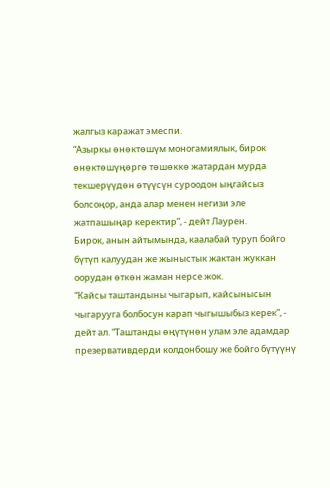жалгыз каражат эмеспи.
“Азыркы өнөктөшүм моногамиялык, бирок өнөктөшүңөргө төшөккө жатардан мурда текшерүүдөн өтүүсүн суроодон ыңгайсыз болсоңор, анда алар менен негизи эле жатпашыңар керектир”, - дейт Лаурен.
Бирок, анын айтымында, каалабай туруп бойго бүтүп калуудан же жыныстык жактан жуккан оорудан өткөн жаман нерсе жок.
“Кайсы таштандыны чыгарып, кайсынысын чыгарууга болбосун карап чыгышыбыз керек”, - дейт ал. “Таштанды өңүтүнөн улам эле адамдар презервативдерди колдонбошу же бойго бүтүүнү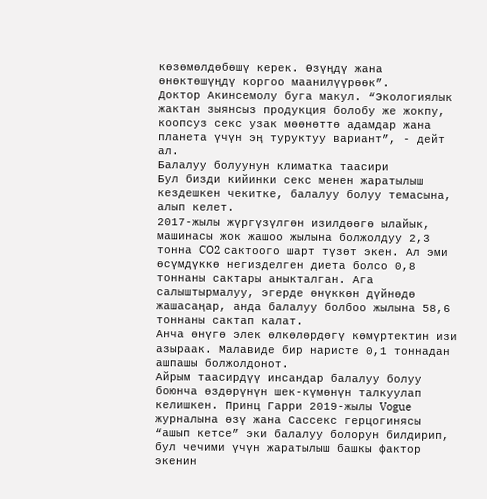көзөмөлдөбөшү керек. Өзүңдү жана өнөктөшүңдү коргоо маанилүүрөөк”.
Доктор Акинсемолу буга макул. “Экологиялык жактан зыянсыз продукция болобу же жокпу, коопсуз секс узак мөөнөттө адамдар жана планета үчүн эң туруктуу вариант”, - дейт ал.
Балалуу болуунун климатка таасири
Бул бизди кийинки секс менен жаратылыш кездешкен чекитке, балалуу болуу темасына, алып келет.
2017-жылы жүргүзүлгөн изилдөөгө ылайык, машинасы жок жашоо жылына болжолдуу 2,3 тонна CO2 сактоого шарт түзөт экен. Ал эми өсүмдүккө негизделген диета болсо 0,8 тоннаны сактары аныкталган. Ага салыштырмалуу, эгерде өнүккөн дүйнөдө жашасаңар, анда балалуу болбоо жылына 58,6 тоннаны сактап калат.
Анча өнүгө элек өлкөлөрдөгү көмүртектин изи азыраак. Малавиде бир наристе 0,1 тоннадан ашпашы болжолдонот.
Айрым таасирдүү инсандар балалуу болуу боюнча өздөрүнүн шек-күмөнүн талкуулап келишкен. Принц Гарри 2019-жылы Vogue журналына өзү жана Сассекс герцогинясы “ашып кетсе” эки балалуу болорун билдирип, бул чечими үчүн жаратылыш башкы фактор экенин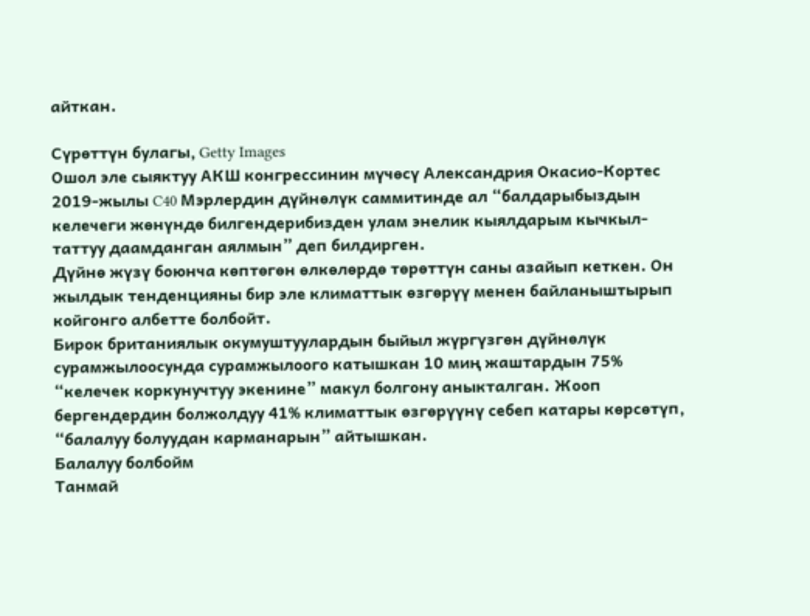айткан.

Сүрөттүн булагы, Getty Images
Ошол эле сыяктуу АКШ конгрессинин мүчөсү Александрия Окасио-Кортес 2019-жылы C40 Мэрлердин дүйнөлүк саммитинде ал “балдарыбыздын келечеги жөнүндө билгендерибизден улам энелик кыялдарым кычкыл-таттуу даамданган аялмын” деп билдирген.
Дүйнө жүзү боюнча көптөгөн өлкөлөрдө төрөттүн саны азайып кеткен. Он жылдык тенденцияны бир эле климаттык өзгөрүү менен байланыштырып койгонго албетте болбойт.
Бирок британиялык окумуштуулардын быйыл жүргүзгөн дүйнөлүк сурамжылоосунда сурамжылоого катышкан 10 миң жаштардын 75% “келечек коркунучтуу экенине” макул болгону аныкталган. Жооп бергендердин болжолдуу 41% климаттык өзгөрүүнү себеп катары көрсөтүп, “балалуу болуудан карманарын” айтышкан.
Балалуу болбойм
Танмай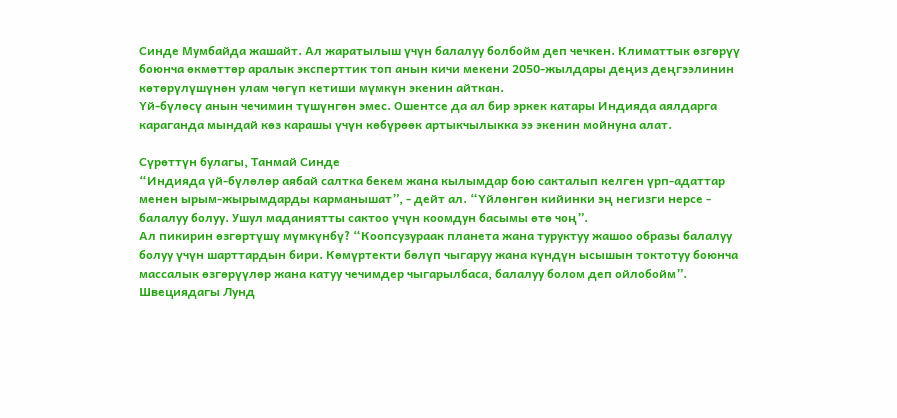Синде Мумбайда жашайт. Ал жаратылыш үчүн балалуу болбойм деп чечкен. Климаттык өзгөрүү боюнча өкмөттөр аралык эксперттик топ анын кичи мекени 2050-жылдары деңиз деңгээлинин көтөрүлүшүнөн улам чөгүп кетиши мүмкүн экенин айткан.
Үй-бүлөсү анын чечимин түшүнгөн эмес. Ошентсе да ал бир эркек катары Индияда аялдарга караганда мындай көз карашы үчүн көбүрөөк артыкчылыкка ээ экенин мойнуна алат.

Сүрөттүн булагы, Танмай Синде
“Индияда үй-бүлөлөр аябай салтка бекем жана кылымдар бою сакталып келген үрп-адаттар менен ырым-жырымдарды карманышат”, - дейт ал. “Үйлөнгөн кийинки эң негизги нерсе - балалуу болуу. Ушул маданиятты сактоо үчүн коомдун басымы өтө чоң”.
Ал пикирин өзгөртүшү мүмкүнбү? “Коопсузураак планета жана туруктуу жашоо образы балалуу болуу үчүн шарттардын бири. Көмүртекти бөлүп чыгаруу жана күндүн ысышын токтотуу боюнча массалык өзгөрүүлөр жана катуу чечимдер чыгарылбаса, балалуу болом деп ойлобойм”.
Швециядагы Лунд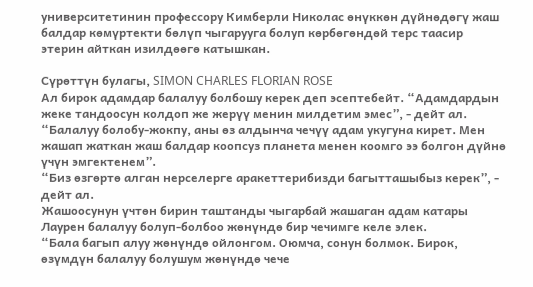университетинин профессору Кимберли Николас өнүккөн дүйнөдөгү жаш балдар көмүртекти бөлүп чыгарууга болуп көрбөгөндөй терс таасир этерин айткан изилдөөгө катышкан.

Сүрөттүн булагы, SIMON CHARLES FLORIAN ROSE
Ал бирок адамдар балалуу болбошу керек деп эсептебейт. “Адамдардын жеке тандоосун колдоп же жерүү менин милдетим эмес”, - дейт ал. “Балалуу болобу-жокпу, аны өз алдынча чечүү адам укугуна кирет. Мен жашап жаткан жаш балдар коопсуз планета менен коомго ээ болгон дүйнө үчүн эмгектенем”.
“Биз өзгөртө алган нерселерге аракеттерибизди багытташыбыз керек”, - дейт ал.
Жашоосунун үчтөн бирин таштанды чыгарбай жашаган адам катары Лаурен балалуу болуп-болбоо жөнүндө бир чечимге келе элек.
“Бала багып алуу жөнүндө ойлонгом. Оюмча, сонун болмок. Бирок, өзүмдүн балалуу болушум жөнүндө чече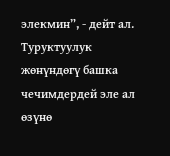элекмин”, - дейт ал.
Туруктуулук жөнүндөгү башка чечимдердей эле ал өзүнө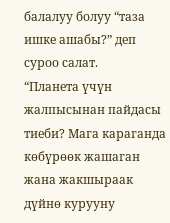балалуу болуу “таза ишке ашабы?” деп суроо салат.
“Планета үчүн жалпысынан пайдасы тиеби? Мага караганда көбүрөөк жашаган жана жакшыраак дүйнө курууну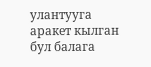улантууга аракет кылган бул балага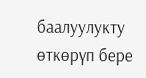баалуулукту өткөрүп бере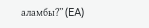аламбы?” (EA)